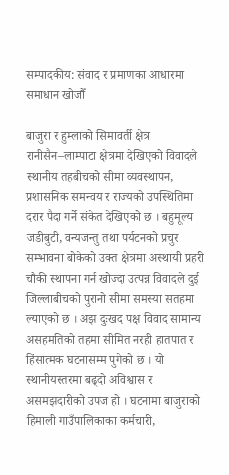सम्पादकीय: संवाद र प्रमाणका आधारमा समाधान खोजौँ

बाजुरा र हुम्लाको सिमावर्ती क्षेत्र रानीसैन–लाम्पाटा क्षेत्रमा देखिएको विवादले स्थानीय तहबीचको सीमा व्यवस्थापन, प्रशासनिक समन्वय र राज्यको उपस्थितिमा दरार पैदा गर्ने संकेत देखिएको छ । बहुमूल्य जडीबुटी, वन्यजन्तु तथा पर्यटनको प्रचुर सम्भावना बोकेको उक्त क्षेत्रमा अस्थायी प्रहरी चौकी स्थापना गर्न खोज्दा उत्पन्न विवादले दुई जिल्लाबीचको पुरानो सीमा समस्या सतहमा ल्याएको छ । अझ दुःखद पक्ष विवाद सामान्य असहमतिको तहमा सीमित नरही हातपात र हिंसात्मक घटनासम्म पुगेको छ । यो स्थानीयस्तरमा बढ्दो अविश्वास र असमझदारीको उपज हो । घटनामा बाजुराको हिमाली गाउँपालिकाका कर्मचारी,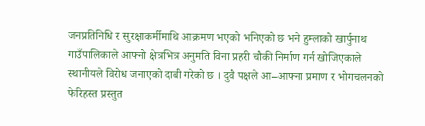जनप्रतिनिधि र सुरक्षाकर्मीमाथि आक्रमण भएको भनिएको छ भने हुम्लाको खार्पुनाथ गाउँपालिकाले आफ्नो क्षेत्रभित्र अनुमति विना प्रहरी चौकी निर्माण गर्न खोजिएकाले स्थानीयले विरोध जनाएको दाबी गरेको छ । दुवै पक्षले आ–आफ्ना प्रमाण र भोगचलनको फेरिहस्त प्रस्तुत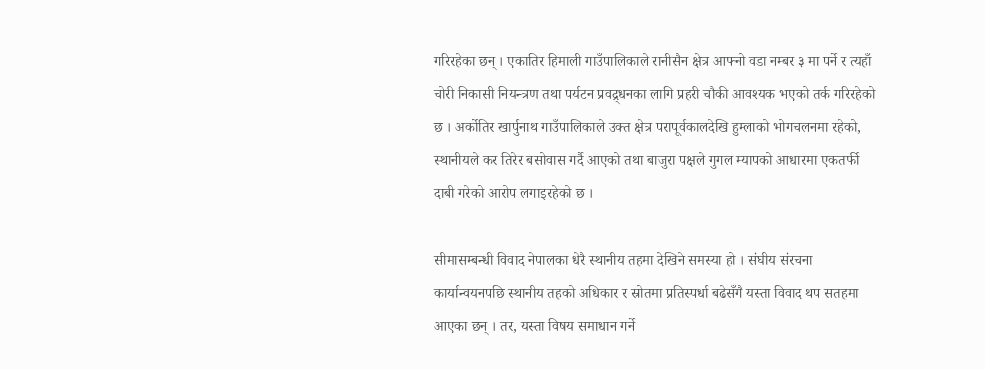गरिरहेका छन् । एकातिर हिमाली गाउँपालिकाले रानीसैन क्षेत्र आफ्नो वडा नम्बर ३ मा पर्ने र त्यहाँ चोरी निकासी नियन्त्रण तथा पर्यटन प्रवद्र्धनका लागि प्रहरी चौकी आवश्यक भएको तर्क गरिरहेको छ । अर्कोतिर खार्पुनाथ गाउँपालिकाले उक्त क्षेत्र परापूर्वकालदेखि हुम्लाको भोगचलनमा रहेको, स्थानीयले कर तिरेर बसोवास गर्दै आएको तथा बाजुरा पक्षले गुगल म्यापको आधारमा एकतर्फी दाबी गरेको आरोप लगाइरहेको छ ।

सीमासम्बन्धी विवाद नेपालका धेरै स्थानीय तहमा देखिने समस्या हो । संघीय संरचना कार्यान्वयनपछि स्थानीय तहको अधिकार र स्रोतमा प्रतिस्पर्धा बढेसँगै यस्ता विवाद थप सतहमा आएका छन् । तर, यस्ता विषय समाधान गर्ने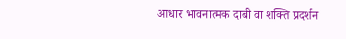आधार भावनात्मक दाबी वा शक्ति प्रदर्शन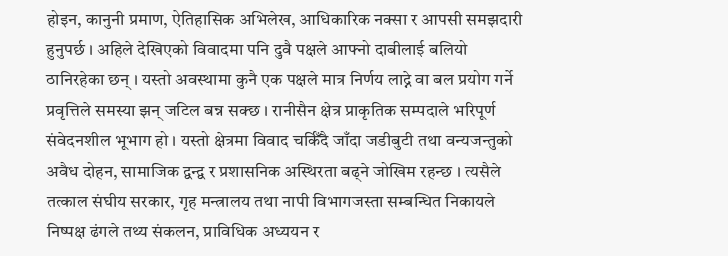होइन, कानुनी प्रमाण, ऐतिहासिक अभिलेख, आधिकारिक नक्सा र आपसी समझदारी हुनुपर्छ । अहिले देखिएको विवादमा पनि दुवै पक्षले आफ्नो दाबीलाई बलियो ठानिरहेका छन् । यस्तो अवस्थामा कुनै एक पक्षले मात्र निर्णय लाद्ने वा बल प्रयोग गर्ने प्रवृत्तिले समस्या झन् जटिल बन्न सक्छ । रानीसैन क्षेत्र प्राकृतिक सम्पदाले भरिपूर्ण संवेदनशील भूभाग हो । यस्तो क्षेत्रमा विवाद चर्किँदै जाँदा जडीबुटी तथा वन्यजन्तुको अवैध दोहन, सामाजिक द्वन्द्व र प्रशासनिक अस्थिरता बढ्ने जोखिम रहन्छ । त्यसैले तत्काल संघीय सरकार, गृह मन्त्रालय तथा नापी विभागजस्ता सम्बन्धित निकायले निष्पक्ष ढंगले तथ्य संकलन, प्राविधिक अध्ययन र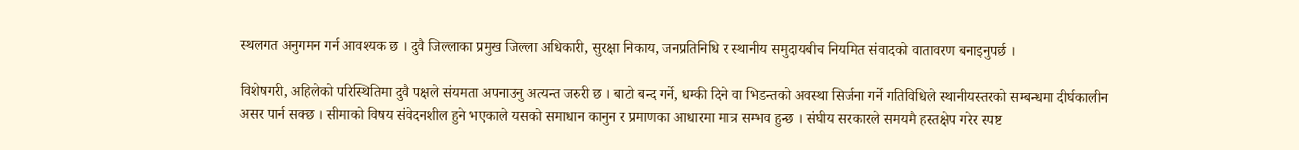स्थलगत अनुगमन गर्न आवश्यक छ । दुवै जिल्लाका प्रमुख जिल्ला अधिकारी, सुरक्षा निकाय, जनप्रतिनिधि र स्थानीय समुदायबीच नियमित संवादको वातावरण बनाइनुपर्छ ।

विशेषगरी, अहिलेको परिस्थितिमा दुवै पक्षले संयमता अपनाउनु अत्यन्त जरुरी छ । बाटो बन्द गर्ने, धम्की दिने वा भिडन्तको अवस्था सिर्जना गर्ने गतिविधिले स्थानीयस्तरको सम्बन्धमा दीर्घकालीन असर पार्न सक्छ । सीमाको विषय संवेदनशील हुने भएकाले यसको समाधान कानुन र प्रमाणका आधारमा मात्र सम्भव हुन्छ । संघीय सरकारले समयमै हस्तक्षेप गरेर स्पष्ट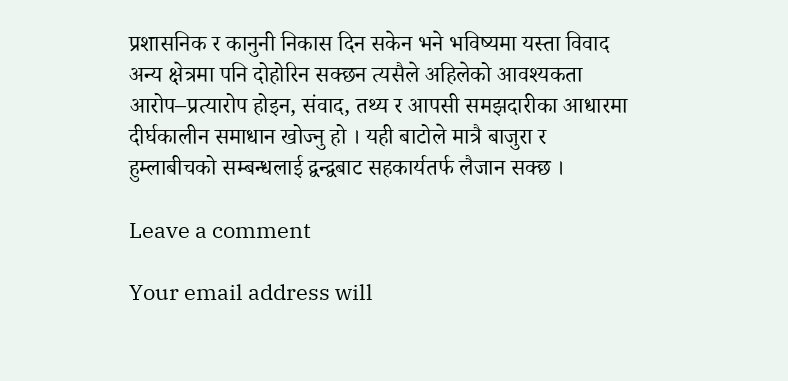प्रशासनिक र कानुनी निकास दिन सकेन भने भविष्यमा यस्ता विवाद अन्य क्षेत्रमा पनि दोहोरिन सक्छन त्यसैले अहिलेको आवश्यकता आरोप–प्रत्यारोप होइन, संवाद, तथ्य र आपसी समझदारीका आधारमा दीर्घकालीन समाधान खोज्नु हो । यही बाटोले मात्रै बाजुरा र हुम्लाबीचको सम्बन्धलाई द्वन्द्वबाट सहकार्यतर्फ लैजान सक्छ ।

Leave a comment

Your email address will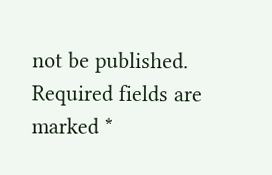not be published. Required fields are marked *